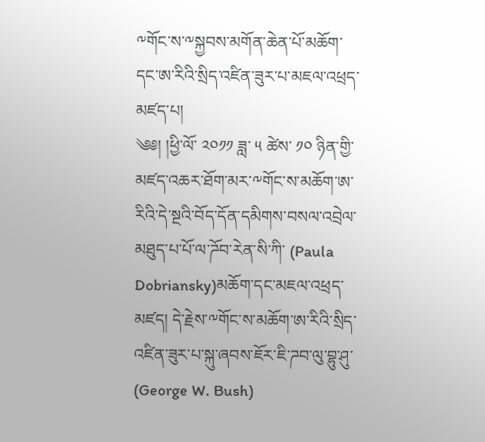༸གོང་ས་༸སྐྱབས་མགོན་ཆེན་པོ་མཆོག་དང་ཨ་རིའི་སྲིད་འཛིན་ཟུར་པ་མཇལ་འཕྲད་མཛད་པ།
༄༅། །ཕྱི་ལོ་ ༢༠༡༡ ཟླ་ ༥ ཚེས་ ༡༠ ཉིན་གྱི་ མཛད་འཆར་ཐོག་མར་༸གོང་ས་མཆོག་ཨ་རིའི་དེ་སྔའི་བོད་དོན་དམིགས་བསལ་འབྲེལ་མཐུད་པ་པོ་ལ་ཌོབ་རེན་སི་ཀི་ (Paula Dobriansky)མཆོག་དང་མཇལ་འཕྲད་མཛད། དེ་རྗེས་༸གོང་ས་མཆོག་ཨ་རིའི་སྲིད་འཛིན་ཟུར་པ་སྐུ་ཞབས་ཇོར་ཇི་ཌབ་ལུ་བྷུ་ཤུ་ (George W. Bush)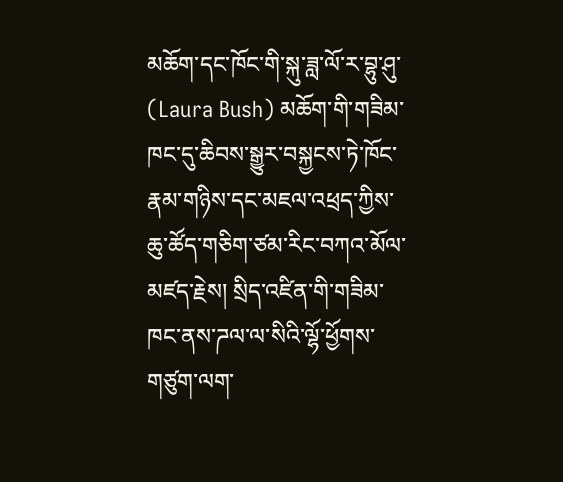མཆོག་དང་ཁོང་གི་སྐུ་ཟླ་ལོ་ར་བྷུ་ཤུ་ (Laura Bush) མཆོག་གི་གཟིམ་ཁང་དུ་ཆིབས་སྒྱུར་བསྐྱངས་ཏེ་ཁོང་རྣམ་གཉིས་དང་མཇལ་འཕྲད་ཀྱིས་ཆུ་ཚོད་གཅིག་ཙམ་རིང་བཀའ་མོལ་མཛད་རྗེས། སྲིད་འཛིན་གི་གཟིམ་ཁང་ནས་ཌལ་ལ་སིའི་ལྷོ་ཕྱོགས་གཙུག་ལག་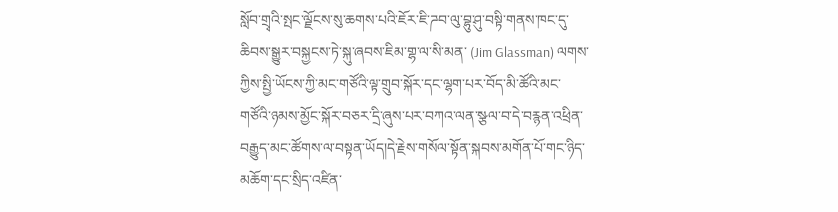སློབ་གྲྭའི་སྤང་ལྗོངས་སུ་ཆགས་པའི་ཇོར་ཇི་ཌབ་ལུ་བྷུ་ཤུ་བསྟི་གནས་ཁང་དུ་ཆིབས་སྒྱུར་བསྐྱངས་ཏེ་སྐུ་ཞབས་ཇིམ་གྷ་ལ་སི་མན་ (Jim Glassman) ལགས་ཀྱིས་སྤྱི་ཡོངས་ཀྱི་མང་གཙོའི་ལྟ་གྲུབ་སྐོར་དང་ལྷག་པར་བོད་མི་ཚོའི་མང་གཙོའི་ཉམས་མྱོང་སྐོར་བཅར་དྲི་ཞུས་པར་བཀའ་ལན་སྩལ་བ་དེ་བརྙན་འཕྲིན་བརྒྱུད་མང་ཚོགས་ལ་བསྟན་ཡོད།དེ་རྗེས་གསོལ་སྟོན་སྐབས་མགོན་པོ་གང་ཉིད་མཆོག་དང་སྲིད་འཛིན་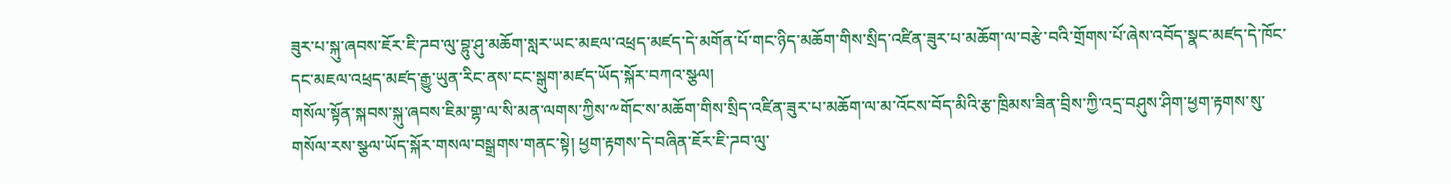ཟུར་པ་སྐུ་ཞབས་ཇོར་ཇི་ཌབ་ལུ་བྷུ་ཤུ་མཆོག་སླར་ཡང་མཇལ་འཕྲད་མཛད་དེ་མགོན་པོ་གང་ཉིད་མཆོག་གིས་སྲིད་འཛིན་ཟུར་པ་མཆོག་ལ་བརྩེ་བའི་གྲོགས་པོ་ཞེས་འབོད་སྣང་མཛད་དེ་ཁོང་དང་མཇལ་འཕྲད་མཛད་རྒྱུ་ཡུན་རིང་ནས་ངང་སྒུག་མཛད་ཡོད་སྐོར་བཀའ་སྩལ།
གསོལ་སྟོན་སྐབས་སྐུ་ཞབས་ཇིམ་གྷ་ལ་སི་མན་ལགས་ཀྱིས་༸གོང་ས་མཆོག་གིས་སྲིད་འཛིན་ཟུར་པ་མཆོག་ལ་མ་འོངས་བོད་མིའི་རྩ་ཁྲིམས་ཟིན་བྲིས་ཀྱི་འདྲ་བཤུས་ཤིག་ཕྱག་རྟགས་སུ་གསོལ་རས་སྩལ་ཡོད་སྐོར་གསལ་བསྒྲགས་གནང་སྟེ། ཕྱག་རྟགས་དེ་བཞིན་ཇོར་ཇི་ཌབ་ལུ་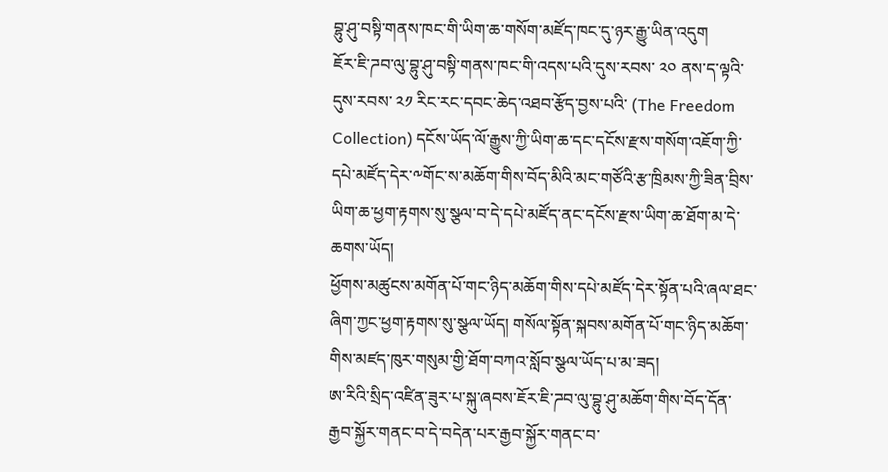བྷུ་ཤུ་བསྟི་གནས་ཁང་གི་ཡིག་ཆ་གསོག་མཛོད་ཁང་དུ་ཉར་རྒྱུ་ཡིན་འདུག
ཇོར་ཇི་ཌབ་ལུ་བྷུ་ཤུ་བསྟི་གནས་ཁང་གི་འདས་པའི་དུས་རབས་ ༢༠ ནས་ད་ལྟའི་དུས་རབས་ ༢༡ རིང་རང་དབང་ཆེད་འཐབ་རྩོད་བྱས་པའི་ (The Freedom Collection) དངོས་ཡོད་ལོ་རྒྱུས་ཀྱི་ཡིག་ཆ་དང་དངོས་རྫས་གསོག་འཇོག་ཀྱི་དཔེ་མཛོད་དེར་༸གོང་ས་མཆོག་གིས་བོད་མིའི་མང་གཙོའི་རྩ་ཁྲིམས་ཀྱི་ཟིན་བྲིས་ཡིག་ཆ་ཕྱག་རྟགས་སུ་སྩལ་བ་དེ་དཔེ་མཛོད་ནང་དངོས་རྫས་ཡིག་ཆ་ཐོག་མ་དེ་ཆགས་ཡོད།
ཕྱོགས་མཚུངས་མགོན་པོ་གང་ཉིད་མཆོག་གིས་དཔེ་མཛོད་དེར་སྟོན་པའི་ཞལ་ཐང་ཞིག་ཀྱང་ཕྱག་རྟགས་སུ་སྩལ་ཡོད། གསོལ་སྟོན་སྐབས་མགོན་པོ་གང་ཉིད་མཆོག་གིས་མཛད་ཁུར་གསུམ་གྱི་ཐོག་བཀའ་སློབ་སྩལ་ཡོད་པ་མ་ཟད།
ཨ་རིའི་སྲིད་འཛིན་ཟུར་པ་སྐུ་ཞབས་ཇོར་ཇི་ཌབ་ལུ་བྷུ་ཤུ་མཆོག་གིས་བོད་དོན་རྒྱབ་སྐྱོར་གནང་བ་དེ་བདེན་པར་རྒྱབ་སྐྱོར་གནང་བ་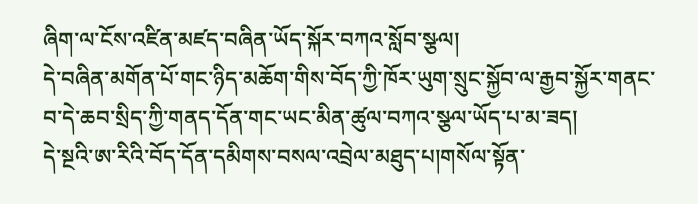ཞིག་ལ་ངོས་འཛིན་མཛད་བཞིན་ཡོད་སྐོར་བཀའ་སློབ་སྩལ།
དེ་བཞིན་མགོན་པོ་གང་ཉིད་མཆོག་གིས་བོད་ཀྱི་ཁོར་ཡུག་སྲུང་སྐྱོབ་ལ་རྒྱབ་སྐྱོར་གནང་བ་དེ་ཆབ་སྲིད་ཀྱི་གནད་དོན་གང་ཡང་མིན་ཚུལ་བཀའ་སྩལ་ཡོད་པ་མ་ཟད།
དེ་སྔའི་ཨ་རིའི་བོད་དོན་དམིགས་བསལ་འབྲེལ་མཐུད་པ།གསོལ་སྟོན་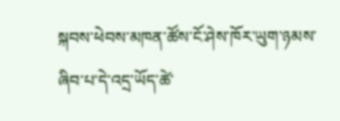སྐབས་ཕེབས་མཁན་ཚོས་ངོ་ཤེས་ཁོར་ཡུག་ཉམས་ཞིབ་པ་དེ་འདྲ་ཡོད་ཚེ་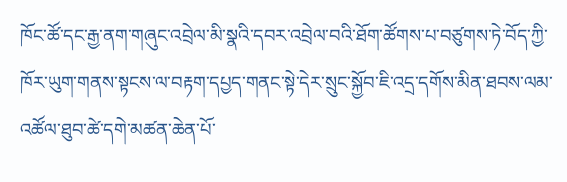ཁོང་ཚོ་དང་རྒྱ་ནག་གཞུང་འབྲེལ་མི་སྣའི་དབར་འབྲེལ་བའི་ཐོག་ཚོགས་པ་བཙུགས་ཏེ་བོད་ཀྱི་ཁོར་ཡུག་གནས་སྟངས་ལ་བརྟག་དཔྱད་གནང་སྟེ་དེར་སྲུང་སྐྱོབ་ཇི་འདྲ་དགོས་མིན་ཐབས་ལམ་འཚོལ་ཐུབ་ཚེ་དགེ་མཚན་ཆེན་པོ་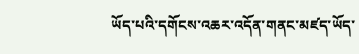ཡོད་པའི་དགོངས་འཆར་འདོན་གནང་མཛད་ཡོད་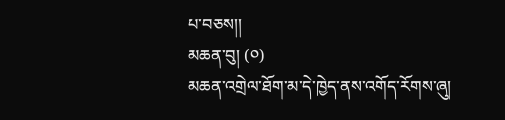པ་བཅས།།
མཆན་བུ། (༠)
མཆན་འགྲེལ་ཐོག་མ་དེ་ཁྱེད་ནས་འགོད་རོགས་ཞུ།